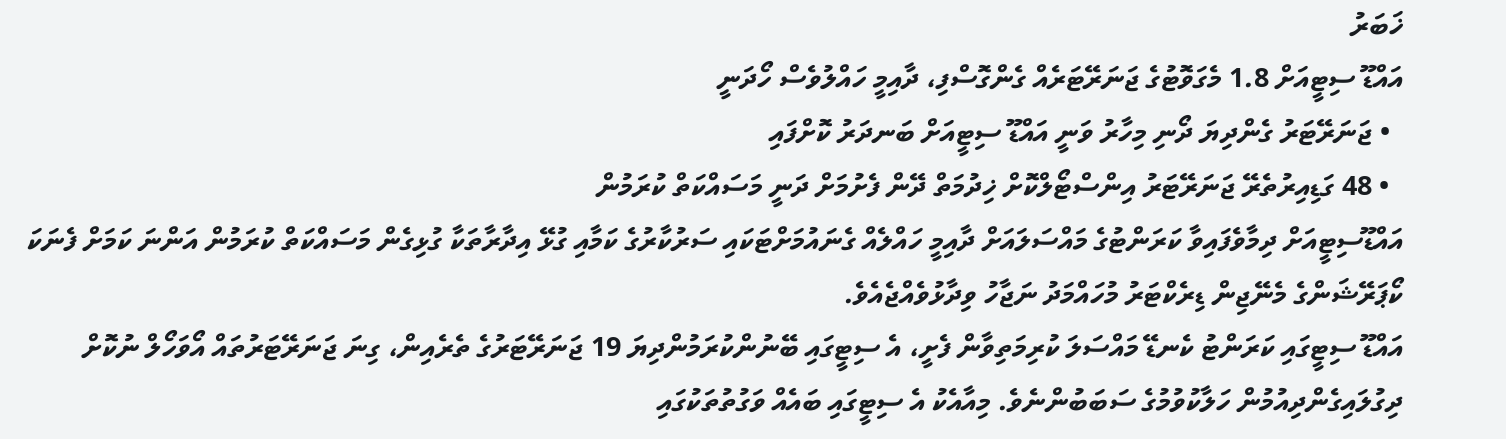ޚަބަރު
އައްޑޫ ސިޓީއަށް 1.8 މެގަވޮޓުގެ ޖަނަރޭޓަރެއް ގެންގޮސްފި، ދާއިމީ ހައްލުވެސް ހޯދަނީ
  • ޖަނަރޭޓަރު ގެންދިޔަ ދޯނި މިހާރު ވަނީ އައްޑޫ ސިޓީއަށް ބަނދަރު ކޮށްފައި
  • 48 ގަޑިއިރުތެރޭ ޖަނަރޭޓަރު އިންސްޓޯލްކޮށް ޚިދުމަތް ދޭން ފެށުމަށް ދަނީ މަސައްކަތް ކުރަމުން
އައްޑޫސިޓީއަށް ދިމާވެފައިވާ ކަރަންޓުގެ މައްސަލައަށް ދާއިމީ ހައްލެއް ގެނައުމަށްޓަކައި ސަރުކާރުގެ ކަމާއި ގުޅޭ އިދާރާތަކާ ގުޅިގެން މަސައްކަތް ކުރަމުން އަންނަ ކަމަށް ފެނަކަ ކޯޕަރޭޝަންގެ މެނޭޖިން ޑިރެކްޓަރު މުހައްމަދު ނަޖާހު ވިދާޅުވެއްޖެއެވެ.
އައްޑޫ ސިޓީގައި ކަރަންޓު ކެނޑޭ މައްސަލަ ކުރިމަތިވާން ފެށީ، އެ ސިޓީގައި ބޭނުންކުރަމުންދިޔަ 19 ޖަނަރޭޓަރުގެ ތެރެއިން، ގިނަ ޖަނަރޭޓަރުތައް އޯވަހޯލް ނުކޮށް ދިގުލައިގެންދިއުމުން ހަލާކުވުމުގެ ސަބަބުންނެވެ. މިއާއެކު އެ ސިޓީގައި ބައެއް ވަގުތުތަކުގައި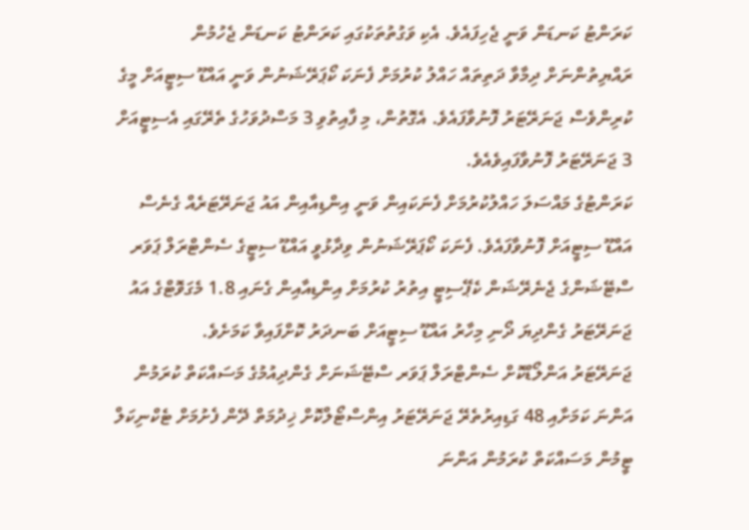ކަރަންޓު ކަނޑަން ވަނީ ޖެހިފައެވެ. އެކި ވަގުތުތަކުގައި ކަރަންޓު ކަނޑަން ޖެހުމުން ރައްޔިތުންނަށް ދިމާވާ ދަތިތައް ހައްލު ކުރުމަށް ފެނަކަ ކޯޕަރޭޝަނުން ވަނީ އައްޑޫ ސިޓީއަށް މީގެ ކުރިންވެސް ޖަނަރޭޓަރު ފޮނުވާފައެވެ. އެގޮތުން، މި ފާއިތުވި 3 މަސްދުވަހުގެ ތެރޭގައި އެސިޓީއަށް 3 ޖަނަރޭޓަރު ފޮނުވާފައިވެއެވެ.
ކަރަންޓުގެ މައްސަލަ ހައްލުކުރުމަށް ފެނަކައިން ވަނީ އިންޑިއާއިން އައު ޖަނަރޭޓަރެއް ގެނެސް އައްޑޫ ސިޓީއަށް ފޮނުވާފައެވެ. ފެނަކަ ކޯޕަރޭޝަނުން ވިދާޅުވީ އައްޑޫ ސިޓީގެ ސެންޓްރަލް ޕަވަރ ސްޓޭޝަންގެ ޖެނެރޭޝަން ކެޕޭސިޓީ އިތުރު ކުރުމަށް އިންޑިއާއިން ގެނައި 1.8 މެގަވޮޓްގެ އައު ޖަނަރޭޓަރު ގެންދިޔަ ދޯނި މިހާރު އައްޑޫ ސިޓީއަށް ބަނދަރު ކޮށްފައިވާ ކަމަށެވެ.
ޖަނަރޭޓަރު އަންލޯޑްކޮށް ސެންޓްރަލް ޕަވަރ ސްޓޭޝަނަށް ގެންދިއުމުގެ މަސައްކަތް ކުރަމުން އަންނަ ކަމަށާއި 48 ގަޑިއިރުތެރޭ ޖަނަރޭޓަރު އިންސްޓޯލްކޮށް ޚިދުމަތް ދޭން ފެށުމަށް ޓެކްނިކަލް ޓީމުން މަސައްކަތް ކުރަމުން އަންނަ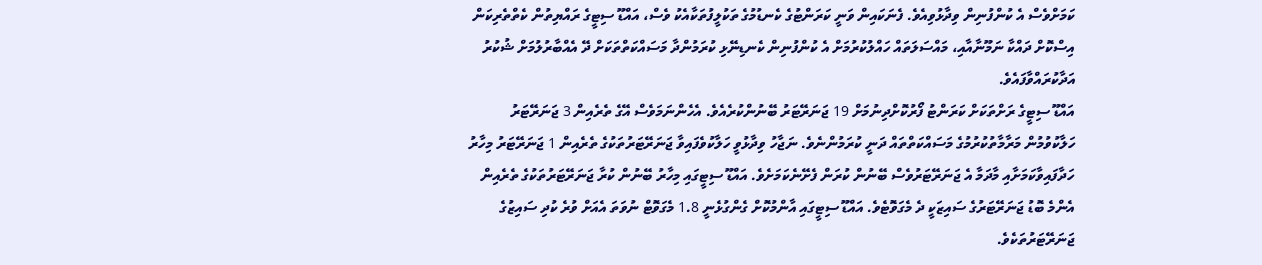ކަމަށްވެސް އެ ކުންފުނިން ވިދާޅުވިއެވެ. ފެނަކައިން ވަނީ ކަރަންޓުގެ ކެނޑުމުގެ ތަކުލީފުތަކާއެކު ވެސް، އައްޑޫ ސިޓީގެ ރައްޔިތުން ކެތްތެރިކަން އިސްކޮށް ދައްކާ ނަމޫނާއާއި، މައްސަލަތައް ހައްލުކުރުމަށް އެ ކުންފުނިން ކެނޑިނޭޅި ކުރަމުންދާ މަސައްކަތްތަކަށް ދޭ އެއްބާރުލުމަށް ޝުކުރު އަދާކުރައްވާފައެވެ.
އައްޑޫ ސިޓީގެ ރަށްތަކަށް ކަރަންޓު ފޯރުކޮށްދިނުމަށް 19 ޖަނަރޭޓަރު ބޭނުންކުރެއެވެ. އެހެންނަމަވެސް އޭގެ ތެރެއިން 3 ޖަނަރޭޓަރު ހަލާކުވުމުން މަރާމާތުކުރުމުގެ މަސައްކަތްތައް ދަނީ ކުރަމުންނެވެ. ނަޖާހު ވިދާޅުވީ ހަލާކުވެފައިވާ ޖަނަރޭޓަރުތަކުގެ ތެރެއިން 1 ޖަނަރޭޓަރު މިހާރު ހަދާފައިވާކަމަށާއި މާދަމާ އެ ޖަނަރޭޓަރުވެސް ބޭނުން ކުރަން ފެށޭނެކަމަށެވެ. އައްޑޫ ސިޓީގައި މިހާރު ބޭނުން ކުރާ ޖަނަރޭޓަރުތަކުގެ ތެރެއިން އެންމެ ބޮޑު ޖަނަރޭޓަރުގެ ސައިޒަކީ ދެ މެގަވޮޓެވެ. އައްޑޫ ސިޓީގައި އާންމުކޮށް ގެންގުޅެނީ 1.8 މެގަވޮޓް ނުވަތަ އެއަށް ވުރެ ކުދި ސައިޒުގެ ޖަނަރޭޓަރުތަކެވެ.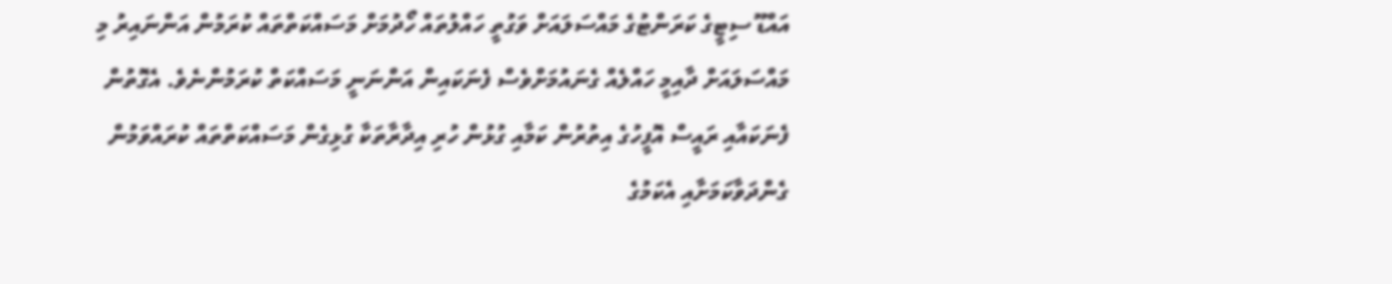އައްޑޫ ސިޓީގެ ކަރަންޓުގެ މައްސަލައަށް ވަގުތީ ހައްލުތައް ހޯދުމަށް މަސައްކަތްތައް ކުރަމުން އަންނައިރު މި މައްސަލައަށް ދާއިމީ ހައްލެއް ގެނައުމަށްވެސް ފެނަކައިން އަންނަނީ މަސައްކަތް ކުރަމުންނެވެ. އެގޮތުން ފެނަކައާއި ރައީސް އޮފީހުގެ އިތުރުން ކަމާއި ގުޅުން ހުރި އިދާރާތަކާ ގުޅިގެން މަސައްކަތްތައް ކުރައްވަމުން ގެންދަވާކަމަށާއި އެކަމުގެ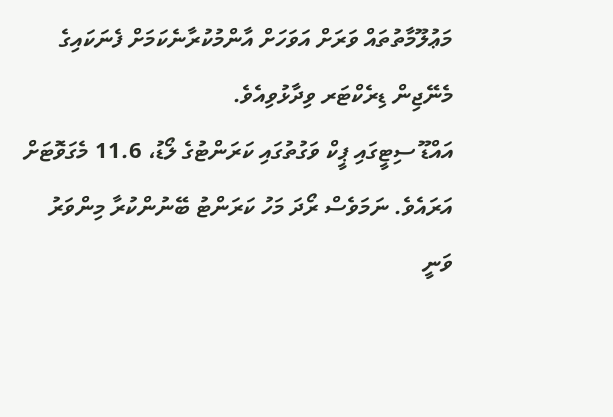މަޢުލޫމާތުތައް ވަރަށް އަވަހަށް އާންމުކުރާނެކަމަށް ފެނަކައިގެ މެނޭޖިން ޑިރެކްޓަރ ވިދާޅުވިއެވެ.
އައްޑޫ ސިޓީގައި ޕީކް ވަގުތުގައި ކަރަންޓުގެ ލޯޑު، 11.6 މެގަވޮޓަށް އަރައެވެ. ނަމަވެސް ރޯދަ މަހު ކަރަންޓު ބޭނުންކުރާ މިންވަރު ވަނީ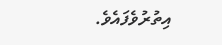އިތުރުވެފައެވެ.